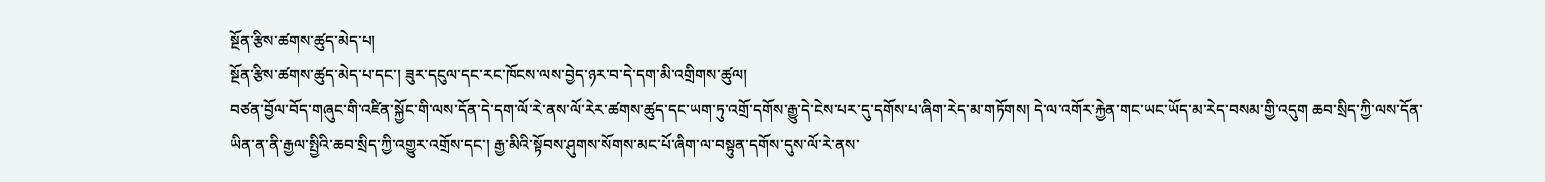སྔོན་རྩིས་ཚགས་ཚུད་མེད་པ།
སྔོན་རྩིས་ཚགས་ཚུད་མེད་པ་དང་། ཟུར་དངུལ་དང་རང་ཁོངས་ལས་བྱེད་ཉར་བ་དེ་དག་མི་འགྲིགས་ཚུལ།
བཙན་བྱོལ་བོད་གཞུང་གི་འཛིན་སྐྱོང་གི་ལས་དོན་དེ་དག་ལོ་རེ་ནས་ལོ་རེར་ཚགས་ཚུད་དང་ཡག་ཏུ་འགྲོ་དགོས་རྒྱུ་དེ་ངེས་པར་དུ་དགོས་པ་ཞིག་རེད་མ་གཏོགས། དེ་ལ་འགོར་རྐྱེན་གང་ཡང་ཡོད་མ་རེད་བསམ་གྱི་འདུག ཆབ་སྲིད་ཀྱི་ལས་དོན་ཡིན་ན་ནི་རྒྱལ་སྤྱིའི་ཆབ་སྲིད་ཀྱི་འགྱུར་འགྲོས་དང་། རྒྱ་མིའི་སྟོབས་ཤུགས་སོགས་མང་པོ་ཞིག་ལ་བསྟུན་དགོས་དུས་ལོ་རེ་ནས་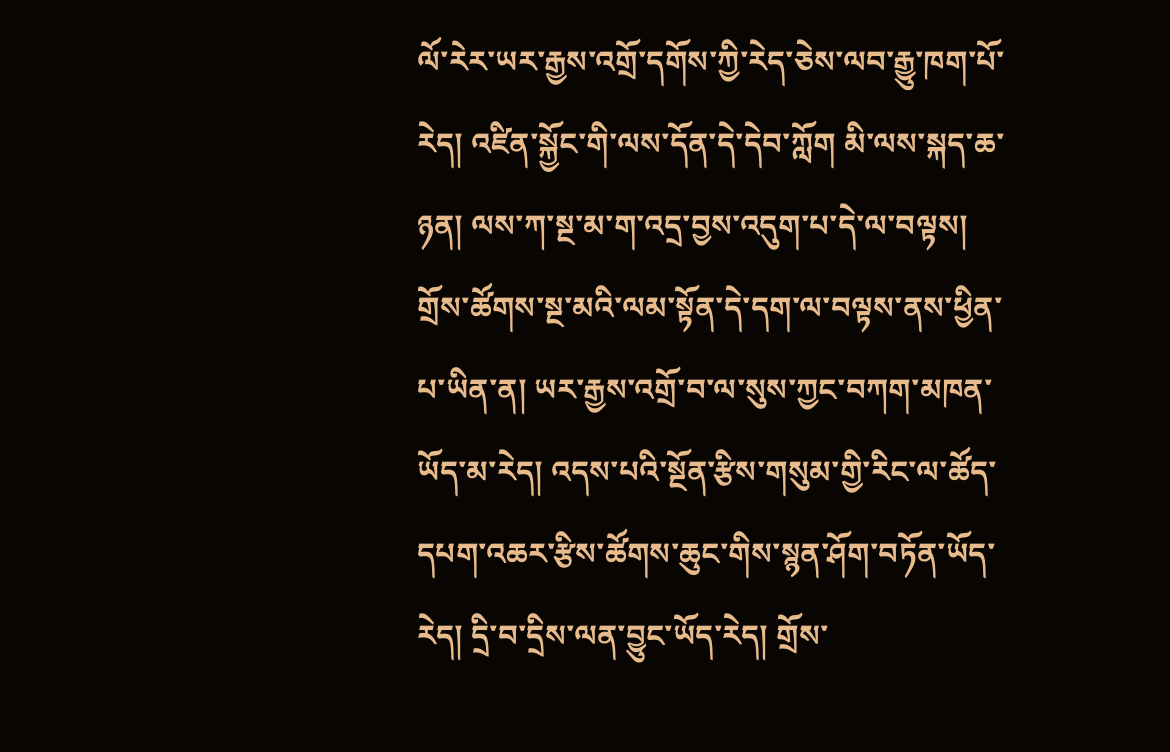ལོ་རེར་ཡར་རྒྱས་འགྲོ་དགོས་ཀྱི་རེད་ཅེས་ལབ་རྒྱུ་ཁག་པོ་རེད། འཛིན་སྐྱོང་གི་ལས་དོན་དེ་དེབ་ཀློག མི་ལས་སྐད་ཆ་ཉན། ལས་ཀ་སྔ་མ་ག་འདྲ་བྱས་འདུག་པ་དེ་ལ་བལྟས། གྲོས་ཚོགས་སྔ་མའི་ལམ་སྟོན་དེ་དག་ལ་བལྟས་ནས་ཕྱིན་པ་ཡིན་ན། ཡར་རྒྱས་འགྲོ་བ་ལ་སུས་ཀྱང་བཀག་མཁན་ཡོད་མ་རེད། འདས་པའི་སྔོན་རྩིས་གསུམ་གྱི་རིང་ལ་ཚོད་དཔག་འཆར་རྩིས་ཚོགས་ཆུང་གིས་སྙན་ཤོག་བཏོན་ཡོད་རེད། དྲི་བ་དྲིས་ལན་བྱུང་ཡོད་རེད། གྲོས་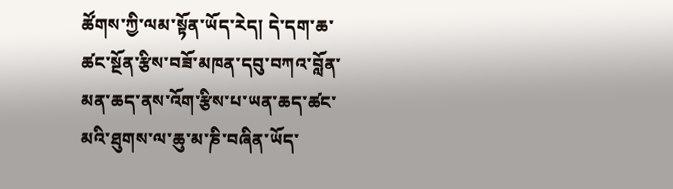ཚོགས་ཀྱི་ལམ་སྟོན་ཡོད་རེད། དེ་དག་ཆ་ཚང་སྔོན་རྩིས་བཟོ་མཁན་དབུ་བཀའ་བློན་མན་ཆད་ནས་འོག་རྩིས་པ་ཡན་ཆད་ཚང་མའི་ཐུགས་ལ་ཆུ་མ་ཎི་བཞིན་ཡོད་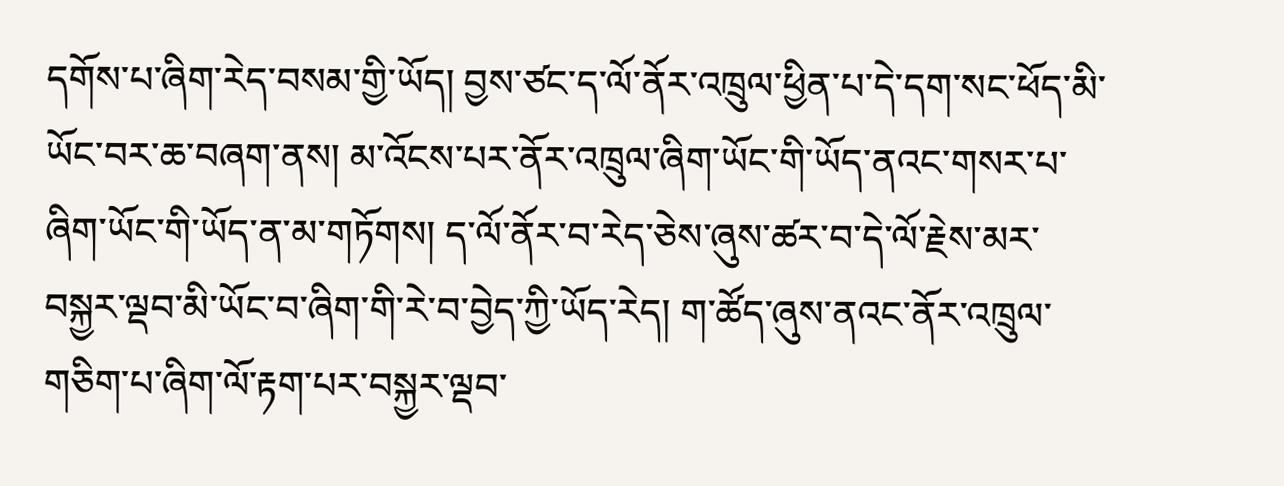དགོས་པ་ཞིག་རེད་བསམ་གྱི་ཡོད། བྱས་ཙང་ད་ལོ་ནོར་འཁྲུལ་ཕྱིན་པ་དེ་དག་སང་ཕོད་མི་ཡོང་བར་ཆ་བཞག་ནས། མ་འོངས་པར་ནོར་འཁྲུལ་ཞིག་ཡོང་གི་ཡོད་ནའང་གསར་པ་ཞིག་ཡོང་གི་ཡོད་ན་མ་གཏོགས། ད་ལོ་ནོར་བ་རེད་ཅེས་ཞུས་ཚར་བ་དེ་ལོ་རྗེས་མར་བསྐྱར་ལྡབ་མི་ཡོང་བ་ཞིག་གི་རེ་བ་བྱེད་ཀྱི་ཡོད་རེད། ག་ཚོད་ཞུས་ནའང་ནོར་འཁྲུལ་གཅིག་པ་ཞིག་ལོ་རྟག་པར་བསྐྱར་ལྡབ་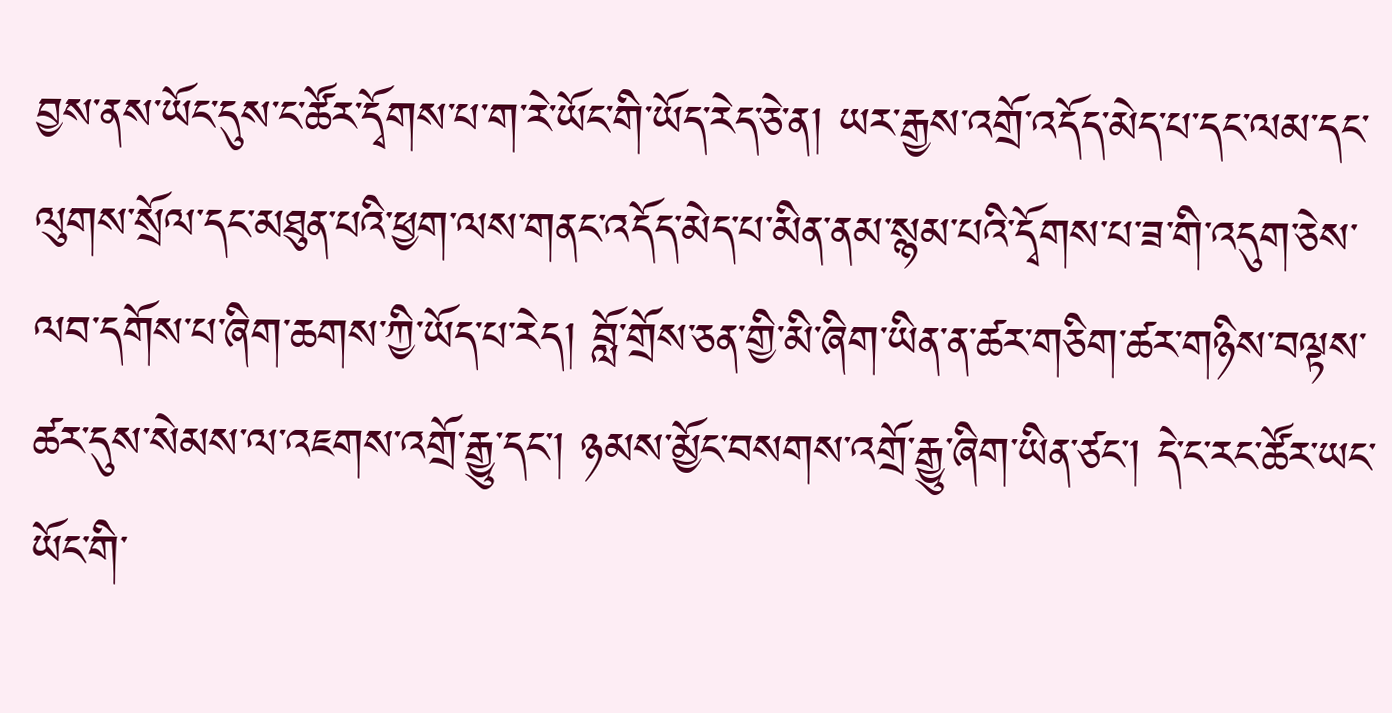བྱས་ནས་ཡོང་དུས་ང་ཚོར་དྭོགས་པ་ག་རེ་ཡོང་གི་ཡོད་རེད་ཅེ་ན། ཡར་རྒྱས་འགྲོ་འདོད་མེད་པ་དང་ལམ་དང་ལུགས་སྲོལ་དང་མཐུན་པའི་ཕྱག་ལས་གནང་འདོད་མེད་པ་མིན་ནམ་སྙམ་པའི་དྭོགས་པ་ཟ་གི་འདུག་ཅེས་ལབ་དགོས་པ་ཞིག་ཆགས་ཀྱི་ཡོད་པ་རེད། བློ་གྲོས་ཅན་གྱི་མི་ཞིག་ཡིན་ན་ཚར་གཅིག་ཚར་གཉིས་བལྟས་ཚར་དུས་སེམས་ལ་འཇགས་འགྲོ་རྒྱུ་དང་། ཉམས་མྱོང་བསགས་འགྲོ་རྒྱུ་ཞིག་ཡིན་ཙང་། དེ་ང་རང་ཚོར་ཡང་ཡོང་གི་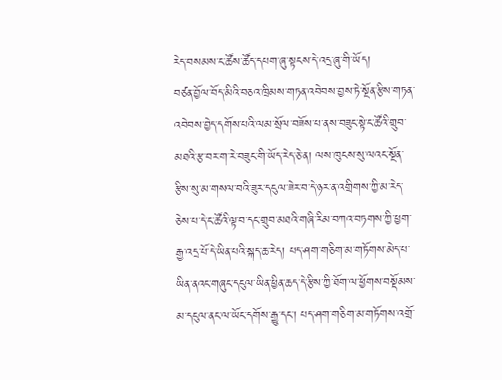རེད་བསམས་ང་ཚོས་ཚོད་དཔག་ཞུ་སྟངས་དེ་འདྲ་ཞུ་གི་ཡོད།
བཙན་བྱོལ་བོད་མིའི་བཅའ་ཁྲིམས་གཏན་འབེབས་བྱས་ཏེ་སྔོན་རྩིས་གཏན་འབེབས་བྱེད་དགོས་པའི་ལམ་སྲོལ་བཟོས་པ་ནས་བཟུང་སྟེ་ང་ཚོའི་གྲུབ་མཐའི་རྩ་བར་ག་རེ་བཟུང་གི་ཡོད་རེད་ཅེ་ན། ལས་ཁུངས་སུ་ལའང་སྔོན་རྩིས་སུ་མ་གསལ་བའི་ཟུར་དངུལ་ཟེར་བ་དེ་ཉར་ན་འགྲིགས་ཀྱི་མ་རེད་ཅེས་པ་དེ་ང་ཚོའི་ལྟ་བ་དང་གྲུབ་མཐའི་གཞི་རིམ་བཀའ་བཏགས་ཀྱི་ཕྱག་རྒྱ་འདྲ་པོ་དེ་ཡིན་པའི་སྐད་ཆ་རེད། པད་ཤག་གཅིག་མ་གཏོགས་མེད་པ་ཡིན་ནའང་གཞུང་དངུལ་ཡིན་ཕྱིན་ཆད་དེ་རྩིས་ཀྱི་ཐོག་ལ་ཕྱོགས་བསྡོམས་མ་དངུལ་ནང་ལ་ཡོང་དགོས་རྒྱུ་དང་། པད་ཤག་གཅིག་མ་གཏོགས་འགྲོ་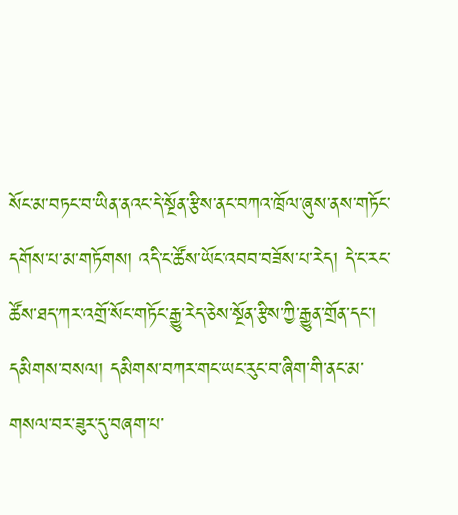སོང་མ་བཏང་བ་ཡིན་ནའང་དེ་སྔོན་རྩིས་ནང་བཀའ་ཁྲོལ་ཞུས་ནས་གཏོང་དགོས་པ་མ་གཏོགས། འདི་ང་ཚོས་ཡོང་འབབ་བཟོས་པ་རེད། དེ་ང་རང་ཚོས་ཐད་ཀར་འགྲོ་སོང་གཏོང་རྒྱུ་རེད་ཅེས་སྔོན་རྩིས་ཀྱི་རྒྱུན་གྲོན་དང་། དམིགས་བསལ། དམིགས་བཀར་གང་ཡང་རུང་བ་ཞིག་གི་ནང་མ་གསལ་བར་ཟུར་དུ་བཞག་པ་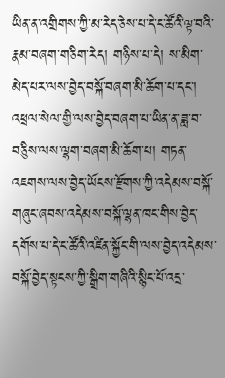ཡིན་ན་འགྲིགས་ཀྱི་མ་རེད་ཅེས་པ་དེ་ང་ཚོའི་ལྟ་བའི་རྣམ་བཞག་གཅིག་རེད། གཉིས་པ་དེ། ས་མིག་མེད་པར་ལས་བྱེད་བསྐོ་བཞག་མི་ཆོག་པ་དང་། འཕྲལ་སེལ་གྱི་ལས་བྱེད་བཞག་པ་ཡིན་ན་ཟླ་བ་བཅིུས་ལས་ལྷག་བཞག་མི་ཆོག་པ། གཏན་འཇགས་ལས་བྱེད་ཡོངས་རྫོགས་ཀྱི་འདེམས་བསྐོ་གཞུང་ཞབས་འདེམས་བསྐོ་ལྷན་ཁང་གིས་བྱེད་དགོས་པ་དེ་ང་ཚོའི་འཛིན་སྐྱོང་གི་ལས་བྱེད་འདེམས་བསྐོ་བྱེད་སྟངས་ཀྱི་སྒྲིག་གཞིའི་སྙིང་པོ་འདྲ་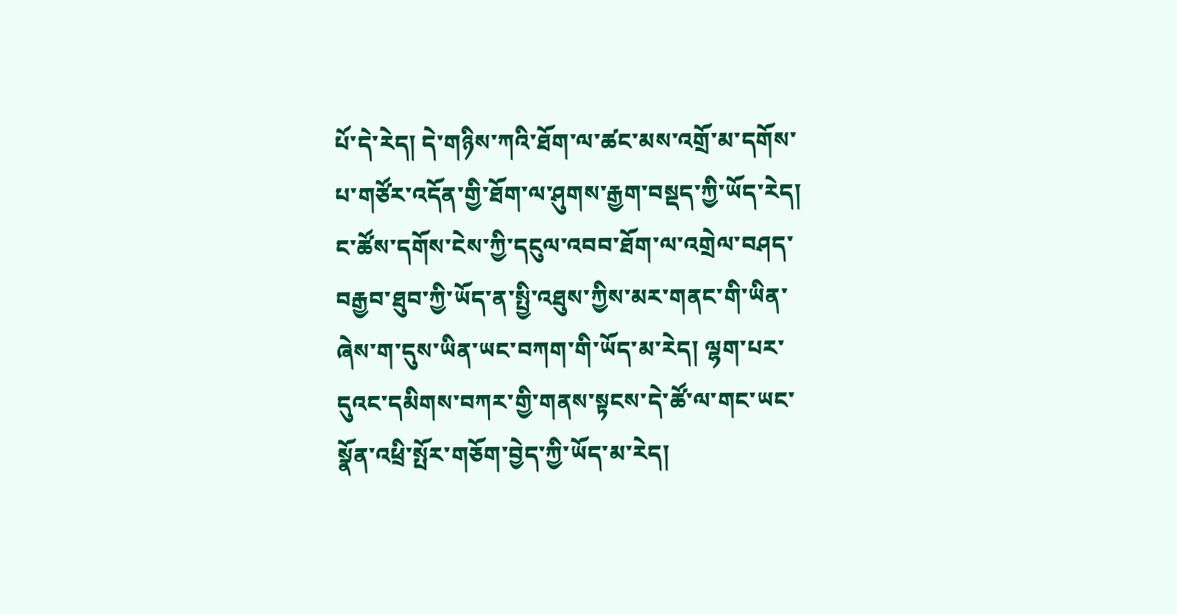པོ་དེ་རེད། དེ་གཉིས་ཀའི་ཐོག་ལ་ཚང་མས་འགྲོ་མ་དགོས་པ་གཙོར་འདོན་གྱི་ཐོག་ལ་ཤུགས་རྒྱག་བསྡད་ཀྱི་ཡོད་རེད། ང་ཚོས་དགོས་ངེས་ཀྱི་དངུལ་འབབ་ཐོག་ལ་འགྲེལ་བཤད་བརྒྱབ་ཐུབ་ཀྱི་ཡོད་ན་སྤྱི་འཐུས་ཀྱིས་མར་གནང་གི་ཡིན་ཞེས་ག་དུས་ཡིན་ཡང་བཀག་གི་ཡོད་མ་རེད། ལྷག་པར་དུའང་དམིགས་བཀར་གྱི་གནས་སྟངས་དེ་ཚོ་ལ་གང་ཡང་སྣོན་འཕྲི་སྤོར་གཅོག་བྱེད་ཀྱི་ཡོད་མ་རེད།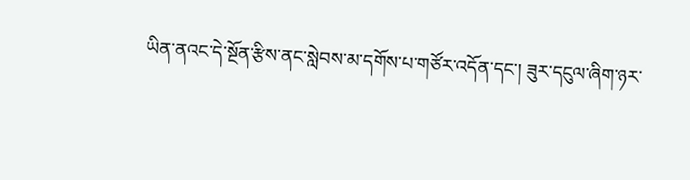ཡིན་ནའང་དེ་སྔོན་རྩིས་ནང་སླེབས་མ་དགོས་པ་གཙོར་འདོན་དང་། ཟུར་དངུལ་ཞིག་ཉར་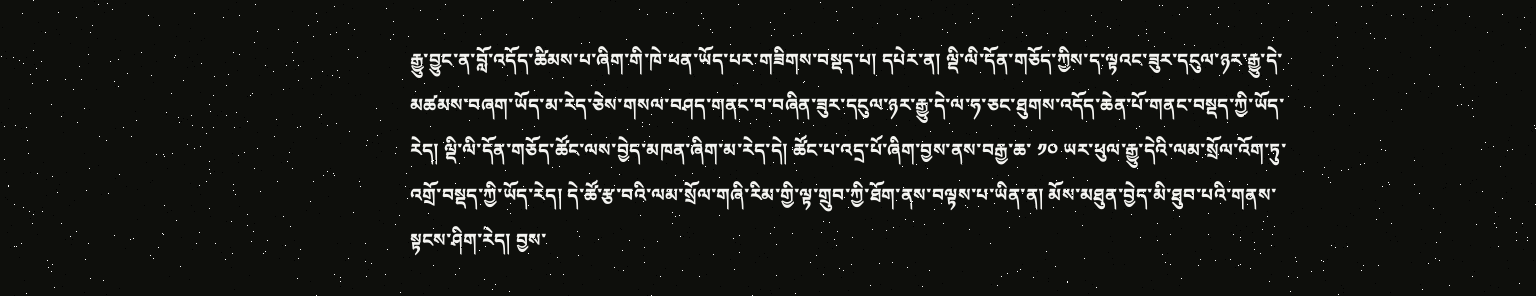རྒྱུ་བྱུང་ན་བློ་འདོད་ཚིམས་པ་ཞིག་གི་ཁེ་ཕན་ཡོད་པར་གཟིགས་བསྡད་པ། དཔེར་ན། ལྡི་ལི་དོན་གཅོད་ཀྱིས་ད་ལྟའང་ཟུར་དངུལ་ཉར་རྒྱུ་དེ་མཚམས་བཞག་ཡོད་མ་རེད་ཅེས་གསལ་བཤད་གནང་བ་བཞིན་ཟུར་དངུལ་ཉར་རྒྱུ་དེ་ལ་ཧ་ཅང་ཐུགས་འདོད་ཆེན་པོ་གནང་བསྡད་ཀྱི་ཡོད་རེད། ལྡི་ལི་དོན་གཅོད་ཚོང་ལས་བྱེད་མཁན་ཞིག་མ་རེད་དེ། ཚོང་པ་འདྲ་པོ་ཞིག་བྱས་ནས་བརྒྱ་ཆ་ ༡༠ ཡར་ཕུལ་རྒྱུ་དེའི་ལམ་སྲོལ་འོག་ཏུ་འགྲོ་བསྡད་ཀྱི་ཡོད་རེད། དེ་ཚོ་རྩ་བའི་ལམ་སྲོལ་གཞི་རིམ་གྱི་ལྟ་གྲུབ་ཀྱི་ཐོག་ནས་བལྟས་པ་ཡིན་ན། མོས་མཐུན་བྱེད་མི་ཐུབ་པའི་གནས་སྟངས་ཤིག་རེད། བྱས་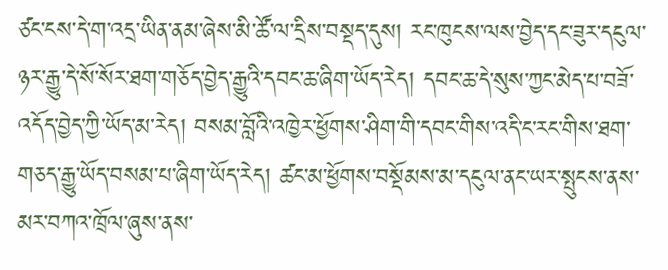ཙང་ངས་དེ་ག་འདྲ་ཡིན་ནམ་ཞེས་མི་ཚོ་ལ་དྲིས་བསྡད་དུས། རང་ཁུངས་ལས་བྱེད་དང་ཟུར་དངུལ་ཉར་རྒྱུ་དེ་སོ་སོར་ཐག་གཅོད་བྱེད་རྒྱུའི་དབང་ཆ་ཞིག་ཡོད་རེད། དབང་ཆ་དེ་སུས་ཀྱང་མེད་པ་བཟོ་འདོད་བྱེད་ཀྱི་ཡོད་མ་རེད། བསམ་བློའི་འཁྱེར་ཕྱོགས་ཤིག་གི་དབང་གིས་འདི་ང་རང་གིས་ཐག་གཅད་རྒྱུ་ཡོད་བསམ་པ་ཞིག་ཡོད་རེད། ཚང་མ་ཕྱོགས་བསྡོམས་མ་དངུལ་ནང་ཡར་སྤུངས་ནས་མར་བཀའ་ཁྲོལ་ཞུས་ནས་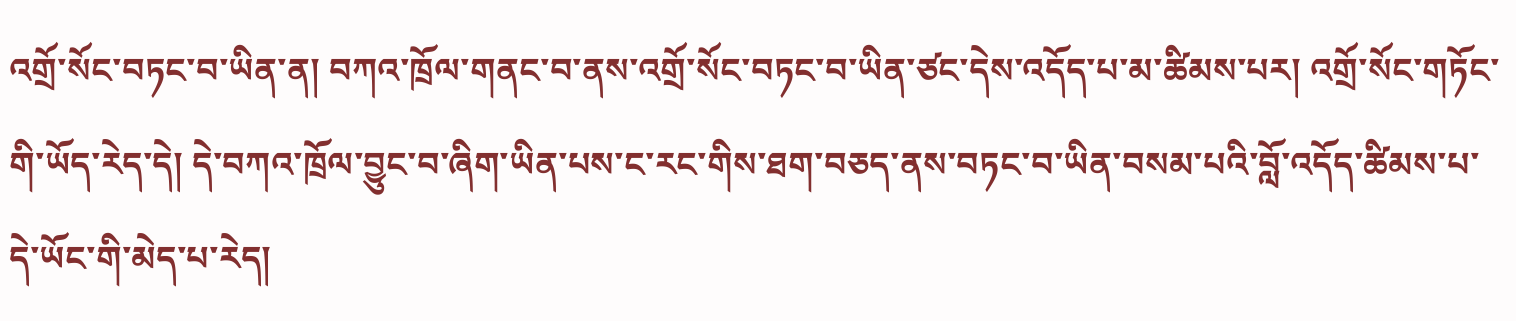འགྲོ་སོང་བཏང་བ་ཡིན་ན། བཀའ་ཁྲོལ་གནང་བ་ནས་འགྲོ་སོང་བཏང་བ་ཡིན་ཙང་དེས་འདོད་པ་མ་ཚིམས་པར། འགྲོ་སོང་གཏོང་གི་ཡོད་རེད་དེ། དེ་བཀའ་ཁྲོལ་བྱུང་བ་ཞིག་ཡིན་པས་ང་རང་གིས་ཐག་བཅད་ནས་བཏང་བ་ཡིན་བསམ་པའི་བློ་འདོད་ཚིམས་པ་དེ་ཡོང་གི་མེད་པ་རེད།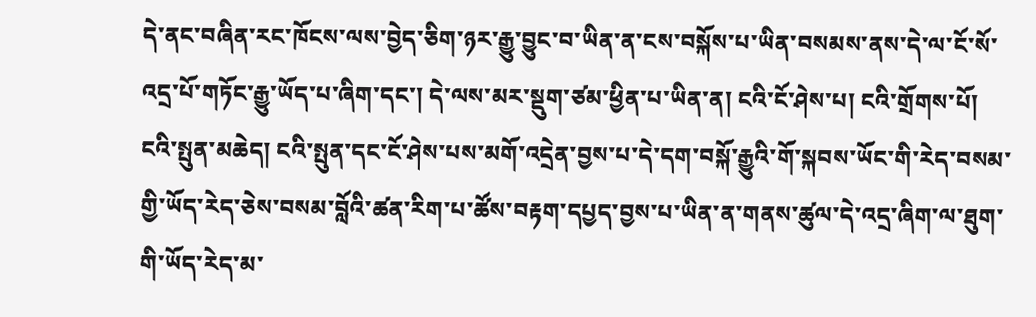དེ་ནང་བཞིན་རང་ཁོངས་ལས་བྱེད་ཅིག་ཉར་རྒྱུ་བྱུང་བ་ཡིན་ན་ངས་བསྐོས་པ་ཡིན་བསམས་ནས་དེ་ལ་ངོ་སོ་འདྲ་པོ་གཏོང་རྒྱུ་ཡོད་པ་ཞིག་དང་། དེ་ལས་མར་སྡུག་ཙམ་ཕྱིན་པ་ཡིན་ན། ངའི་ངོ་ཤེས་པ། ངའི་གྲོགས་པོ། ངའི་སྤུན་མཆེད། ངའི་སྤུན་དང་ངོ་ཤེས་པས་མགོ་འདྲེན་བྱས་པ་དེ་དག་བསྐོ་རྒྱུའི་གོ་སྐབས་ཡོང་གི་རེད་བསམ་གྱི་ཡོད་རེད་ཅེས་བསམ་བློའི་ཚན་རིག་པ་ཚོས་བརྟག་དཔྱད་བྱས་པ་ཡིན་ན་གནས་ཚུལ་དེ་འདྲ་ཞིག་ལ་ཐུག་གི་ཡོད་རེད་མ་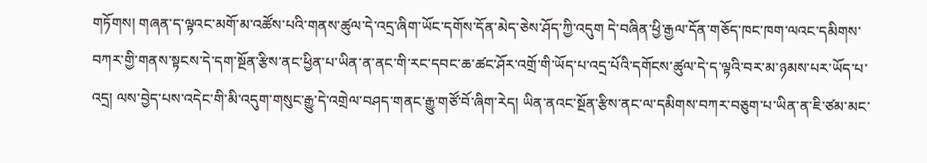གཏོགས། གཞན་ད་ལྟའང་མགོ་མ་འཚོས་པའི་གནས་ཚུལ་དེ་འདྲ་ཞིག་ཡོང་དགོས་དོན་མེད་ཅེས་ཤོད་ཀྱི་འདུག དེ་བཞིན་ཕྱི་རྒྱལ་དོན་གཅོད་ཁང་ཁག་ལའང་དམིགས་བཀར་གྱི་གནས་སྟངས་དེ་དག་སྔོན་རྩིས་ནང་ཕྱིན་པ་ཡིན་ན་ནང་གི་རང་དབང་ཆ་ཚང་ཤོར་འགྲོ་གི་ཡོད་པ་འདྲ་པོའི་དགོངས་ཚུལ་དེ་ད་ལྟའི་བར་མ་ཉམས་པར་ཡོད་པ་འདྲ། ལས་བྱེད་པས་འདེང་གི་མི་འདུག་གསུང་རྒྱུ་དེ་འགྲེལ་བཤད་གནང་རྒྱུ་གཙོ་བོ་ཞིག་རེད། ཡིན་ནའང་སྔོན་རྩིས་ནང་ལ་དམིགས་བཀར་བཅུག་པ་ཡིན་ན་ཇི་ཙམ་མང་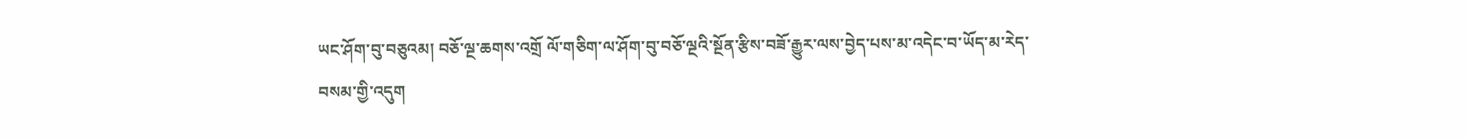ཡང་ཤོག་བུ་བཅུའམ། བཅོ་ལྔ་ཆགས་འགྲོ ལོ་གཅིག་ལ་ཤོག་བུ་བཅོ་ལྔའི་སྔོན་རྩིས་བཟོ་རྒྱུར་ལས་བྱེད་པས་མ་འདེང་བ་ཡོད་མ་རེད་བསམ་གྱི་འདུག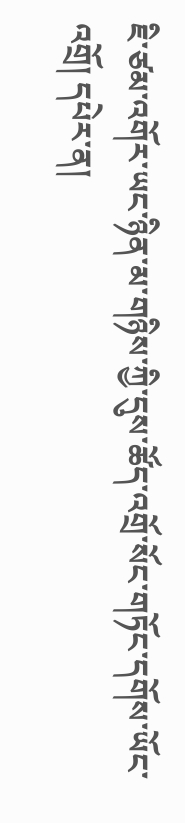ཇི་ཙམ་འགོར་ཡང་ཉིན་མ་གཉིས་ཀྱི་དུས་ཚོད་འགྲོ་སོང་གཏོང་དགོས་ཡོང་འགྲོ། དཔེར་ན།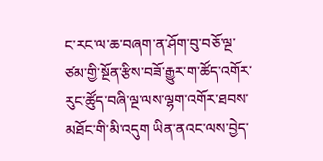ང་རང་ལ་ཆ་བཞག་ན་ཤོག་བུ་བཅོ་ལྔ་ཙམ་གྱི་སྔོན་རྩིས་བཟོ་རྒྱུར་ག་ཚོད་འགོར་རུང་ཚོུད་བཞི་ལྔ་ལས་ལྷག་འགོར་ཐབས་མཐོང་གི་མི་འདུག ཡིན་ནའང་ལས་བྱེད་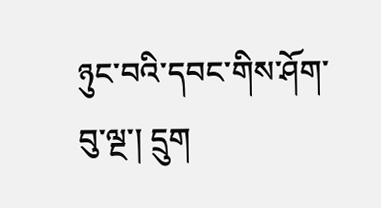ཉུང་བའི་དབང་གིས་ཤོག་བུ་ལྔ་། དྲུག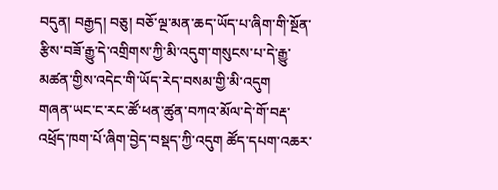བདུན། བརྒྱད། བཅུ། བཅོ་ལྔ་མན་ཆད་ཡོད་པ་ཞིག་གི་སྔོན་རྩིས་བཟོ་རྒྱུ་དེ་འགྲིགས་ཀྱི་མི་འདུག་གསུངས་པ་དེ་རྒྱུ་མཚན་གྱིས་འདེང་གི་ཡོད་རེད་བསམ་གྱི་མི་འདུག
གཞན་ཡང་ང་རང་ཚོ་ཕན་ཚུན་བཀའ་མོལ་དེ་གོ་བརྡ་འཕྲོད་ཁག་པོ་ཞིག་བྱེད་བསྡད་ཀྱི་འདུག ཚོད་དཔག་འཆར་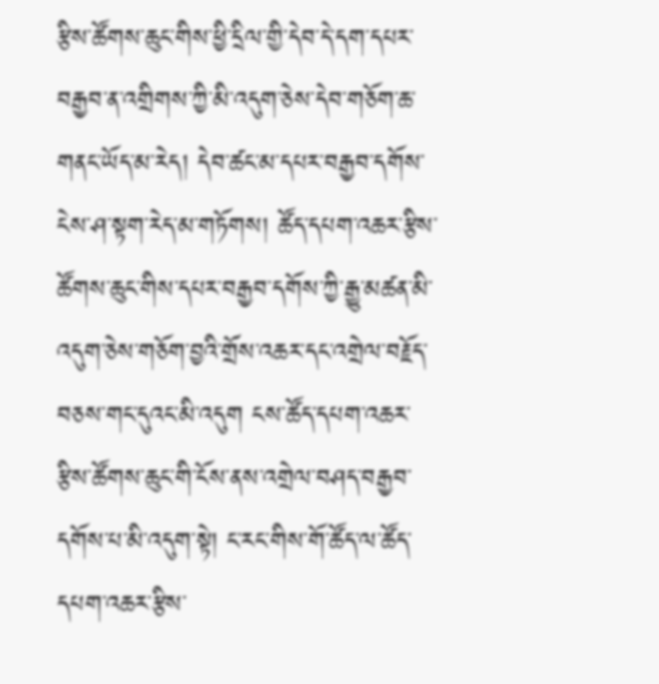རྩིས་ཚོགས་ཆུང་གིས་ཕྱི་དྲིལ་གྱི་དེབ་དེ་དག་དཔར་བརྒྱབ་ན་འགྲིགས་ཀྱི་མི་འདུག་ཅེས་དེབ་གཅོག་ཆ་གནང་ཡོད་མ་རེད། དེབ་ཚང་མ་དཔར་བརྒྱབ་དགོས་ངེས་ཤ་སྟག་རེད་མ་གཏོགས། ཚོད་དཔག་འཆར་རྩིས་ཚོགས་ཆུང་གིས་དཔར་བརྒྱབ་དགོས་ཀྱི་རྒྱུ་མཚན་མི་འདུག་ཅེས་གཅོག་བྱའི་གྲོས་འཆར་དང་འགྲེལ་བརྗོད་བཅས་གང་དུའང་མི་འདུག ངས་ཚོད་དཔག་འཆར་རྩིས་ཚོགས་ཆུང་གི་ངོས་ནས་འགྲེལ་བཤད་བརྒྱབ་དགོས་པ་མི་འདུག་སྟེ། ང་རང་གིས་གོ་ཚོད་ལ་ཚོད་དཔག་འཆར་རྩིས་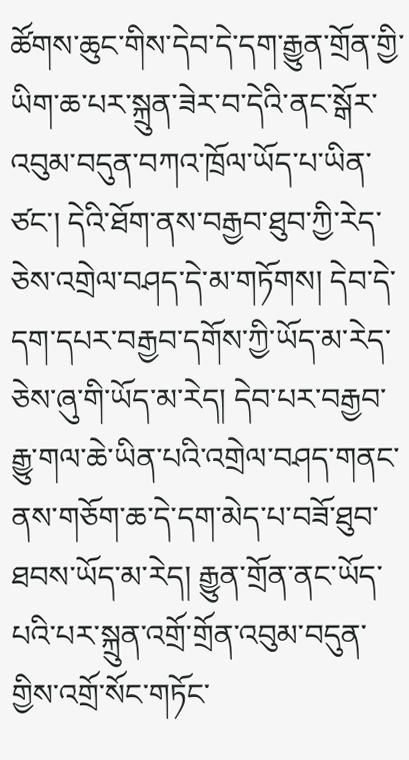ཚོགས་ཆུང་གིས་དེབ་དེ་དག་རྒྱུན་གྲོན་གྱི་ཡིག་ཆ་པར་སྐྲུན་ཟེར་བ་དེའི་ནང་སྒོར་འབུམ་བདུན་བཀའ་ཁྲོལ་ཡོད་པ་ཡིན་ཙང་། དེའི་ཐོག་ནས་བརྒྱབ་ཐུབ་ཀྱི་རེད་ཅེས་འགྲེལ་བཤད་དེ་མ་གཏོགས། དེབ་དེ་དག་དཔར་བརྒྱབ་དགོས་ཀྱི་ཡོད་མ་རེད་ཅེས་ཞུ་གི་ཡོད་མ་རེད། དེབ་པར་བརྒྱབ་རྒྱུ་གལ་ཆེ་ཡིན་པའི་འགྲེལ་བཤད་གནང་ནས་གཅོག་ཆ་དེ་དག་མེད་པ་བཟོ་ཐུབ་ཐབས་ཡོད་མ་རེད། རྒྱུན་གྲོན་ནང་ཡོད་པའི་པར་སྐྲུན་འགྲོ་གྲོན་འབུམ་བདུན་གྱིས་འགྲོ་སོང་གཏོང་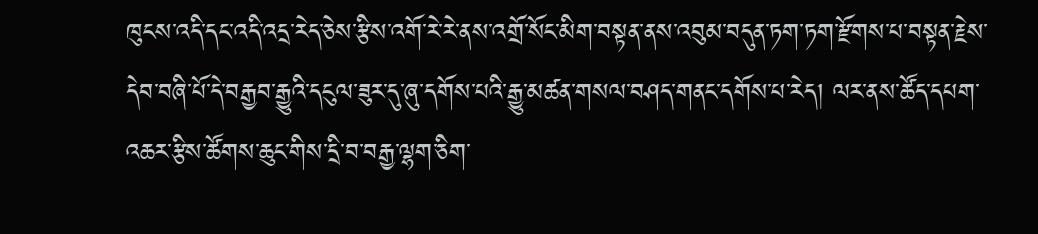ཁུངས་འདི་དང་འདི་འདྲ་རེད་ཅེས་རྩིས་འགོ་རེ་རེ་ནས་འགྲོ་སོང་མིག་བསྟན་ནས་འབུམ་བདུན་ཏག་ཏག་རྫོགས་པ་བསྟན་རྗེས་དེབ་བཞི་པོ་དེ་བརྒྱབ་རྒྱུའི་དངུལ་ཟུར་དུ་ཞུ་དགོས་པའི་རྒྱུ་མཚན་གསལ་བཤད་གནང་དགོས་པ་རེད། ལར་ནས་ཚོད་དཔག་འཆར་རྩིས་ཚོགས་ཆུང་གིས་དྲི་བ་བརྒྱ་ལྷག་ཅིག་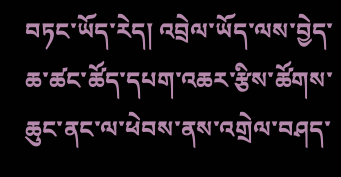བཏང་ཡོད་རེད། འབྲེལ་ཡོད་ལས་བྱེད་ཆ་ཚང་ཚོད་དཔག་འཆར་རྩིས་ཚོགས་ཆུང་ནང་ལ་ཕེབས་ནས་འགྲེལ་བཤད་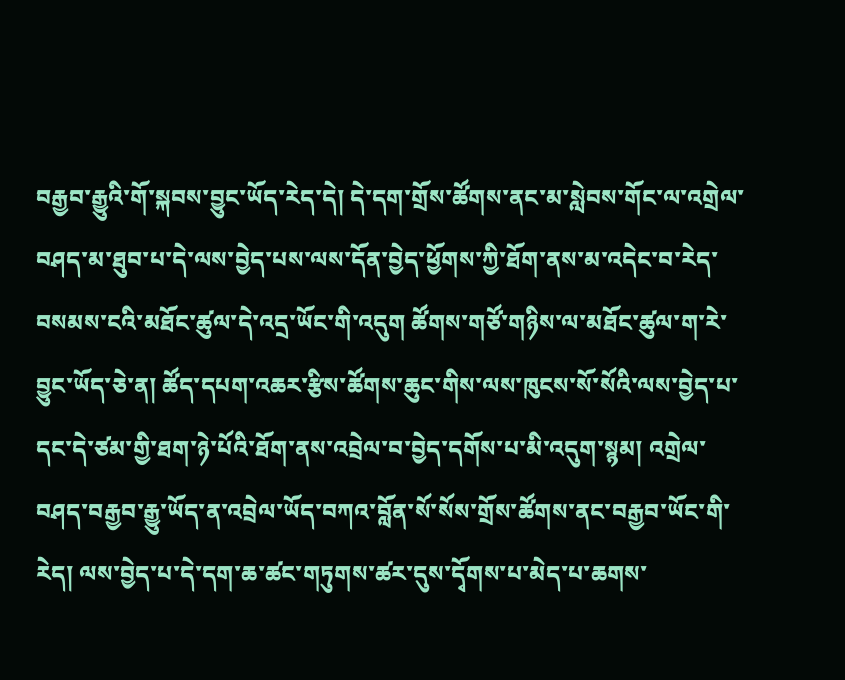བརྒྱབ་རྒྱུའི་གོ་སྐབས་བྱུང་ཡོད་རེད་དེ། དེ་དག་གྲོས་ཚོགས་ནང་མ་སླེབས་གོང་ལ་འགྲེལ་བཤད་མ་ཐུབ་པ་དེ་ལས་བྱེད་པས་ལས་དོན་བྱེད་ཕྱོགས་ཀྱི་ཐོག་ནས་མ་འདེང་བ་རེད་བསམས་ངའི་མཐོང་ཚུལ་དེ་འདྲ་ཡོང་གི་འདུག ཚོགས་གཙོ་གཉིས་ལ་མཐོང་ཚུལ་ག་རེ་བྱུང་ཡོད་ཅེ་ན། ཚོད་དཔག་འཆར་རྩིས་ཚོགས་ཆུང་གིས་ལས་ཁུངས་སོ་སོའི་ལས་བྱེད་པ་དང་དེ་ཙམ་གྱི་ཐག་ཉེ་པོའི་ཐོག་ནས་འབྲེལ་བ་བྱེད་དགོས་པ་མི་འདུག་སྙམ། འགྲེལ་བཤད་བརྒྱབ་རྒྱུ་ཡོད་ན་འབྲེལ་ཡོད་བཀའ་བློན་སོ་སོས་གྲོས་ཚོགས་ནང་བརྒྱབ་ཡོང་གི་རེད། ལས་བྱེད་པ་དེ་དག་ཆ་ཚང་གཏུགས་ཚར་དུས་དྭོགས་པ་མེད་པ་ཆགས་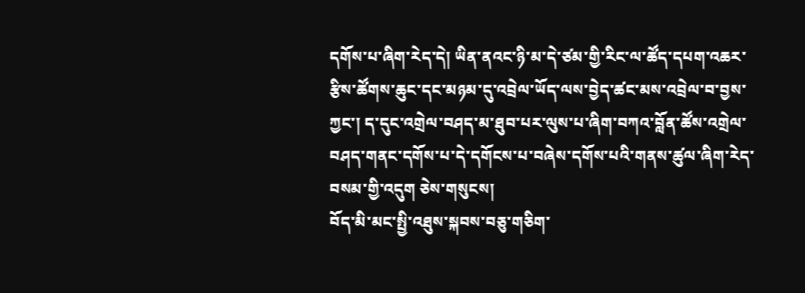དགོས་པ་ཞིག་རེད་དེ། ཡིན་ནའང་ཉི་མ་དེ་ཙམ་གྱི་རིང་ལ་ཚོད་དཔག་འཆར་རྩིས་ཚོགས་ཆུང་དང་མཉམ་དུ་འབྲེལ་ཡོད་ལས་བྱེད་ཚང་མས་འབྲེལ་བ་བྱས་ཀྱང་། ད་དུང་འགྲེལ་བཤད་མ་ཐུབ་པར་ལུས་པ་ཞིག་བཀའ་བློན་ཚོས་འགྲེལ་བཤད་གནང་དགོས་པ་དེ་དགོངས་པ་བཞེས་དགོས་པའི་གནས་ཚུལ་ཞིག་རེད་བསམ་གྱི་འདུག ཅེས་གསུངས།
བོད་མི་མང་སྤྱི་འཐུས་སྐབས་བཅུ་གཅིག་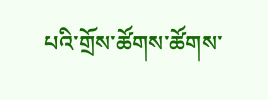པའི་གྲོས་ཚོགས་ཚོགས་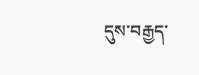དུས་བརྒྱད་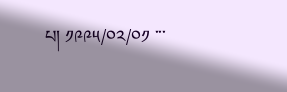པ། ༡༩༩༥/༠༢/༠༡ ་་་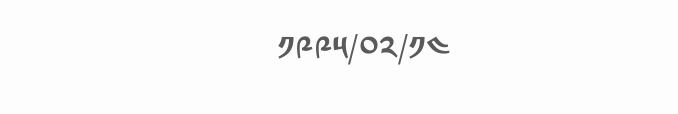༡༩༩༥/༠༢/༡༤